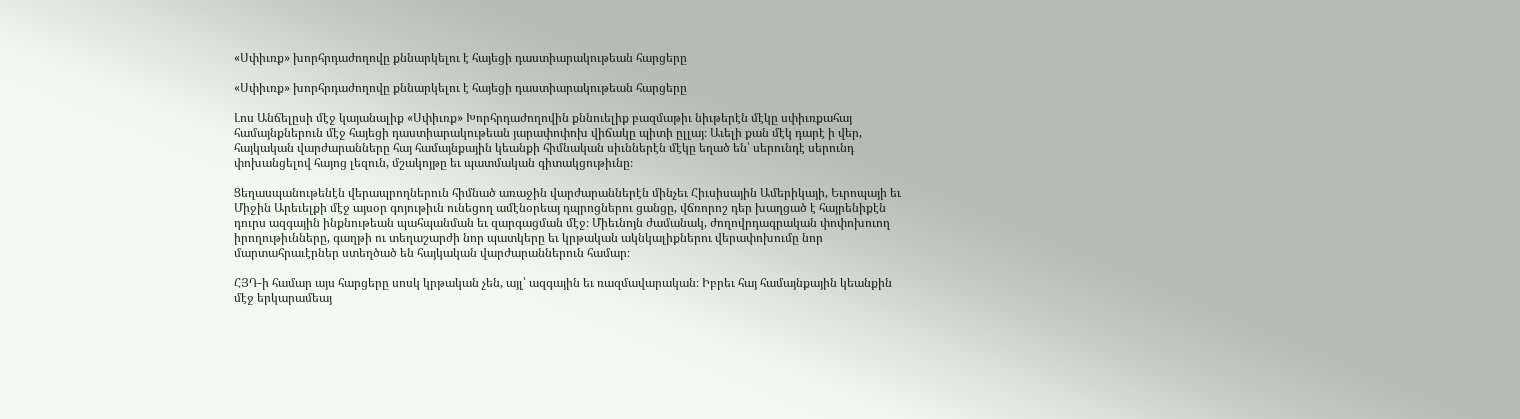«Սփիւռք» խորհրդաժողովը քննարկելու է հայեցի դաստիարակութեան հարցերը

«Սփիւռք» խորհրդաժողովը քննարկելու է հայեցի դաստիարակութեան հարցերը

Լոս Անճելըսի մէջ կայանալիք «Սփիւռք» Խորհրդաժողովին քննուելիք բազմաթիւ նիւթերէն մէկը սփիւռքահայ համայնքներուն մէջ հայեցի դաստիարակութեան յարափոփոխ վիճակը պիտի ըլլայ։ Աւելի քան մէկ դարէ ի վեր, հայկական վարժարանները հայ համայնքային կեանքի հիմնական սիւններէն մէկը եղած են՝ սերունդէ սերունդ փոխանցելով հայոց լեզուն, մշակոյթը եւ պատմական գիտակցութիւնը։

Ցեղասպանութենէն վերապրողներուն հիմնած առաջին վարժարաններէն մինչեւ Հիւսիսային Ամերիկայի, Եւրոպայի եւ Միջին Արեւելքի մէջ այսօր գոյութիւն ունեցող ամէնօրեայ դպրոցներու ցանցը, վճռորոշ դեր խաղցած է հայրենիքէն դուրս ազգային ինքնութեան պահպանման եւ զարգացման մէջ։ Միեւնոյն ժամանակ, ժողովրդագրական փոփոխուող իրողութիւնները, գաղթի ու տեղաշարժի նոր պատկերը եւ կրթական ակնկալիքներու վերափոխումը նոր մարտահրաւէրներ ստեղծած են հայկական վարժարաններուն համար։

ՀՅԴ-ի համար այս հարցերը սոսկ կրթական չեն, այլ՝ ազգային եւ ռազմավարական։ Իբրեւ հայ համայնքային կեանքին մէջ երկարամեայ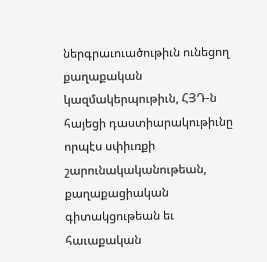ներգրաւուածութիւն ունեցող քաղաքական կազմակերպութիւն, ՀՅԴ-ն հայեցի դաստիարակութիւնը որպէս սփիւռքի շարունակականութեան, քաղաքացիական գիտակցութեան եւ հաւաքական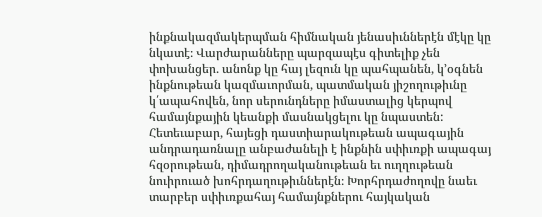ինքնակազմակերպման հիմնական յենասիւններէն մէկը կը նկատէ։ Վարժարանները պարզապէս գիտելիք չեն փոխանցեր. անոնք կը հայ լեզուն կը պահպանեն, կ’օգնեն ինքնութեան կազմաւորման, պատմական յիշողութիւնը կ՛ապահովեն, նոր սերունդները իմաստալից կերպով համայնքային կեանքի մասնակցելու կը նպաստեն: Հետեւաբար, հայեցի դաստիարակութեան ապագային անդրադառնալը անբաժանելի է ինքնին սփիւռքի ապագայ հզօրութեան, դիմադրողականութեան եւ ուղղութեան նուիրուած խոհրդաղութիւններէն։ Խորհրդաժողովը նաեւ տարբեր սփիւռքահայ համայնքներու հայկական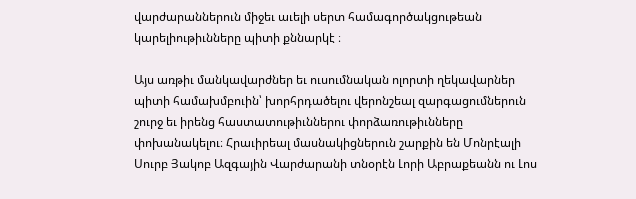վարժարաններուն միջեւ աւելի սերտ համագործակցութեան կարելիութիւնները պիտի քննարկէ ։

Այս առթիւ մանկավարժներ եւ ուսումնական ոլորտի ղեկավարներ պիտի համախմբուին՝ խորհրդածելու վերոնշեալ զարգացումներուն շուրջ եւ իրենց հաստատութիւններու փորձառութիւնները փոխանակելու։ Հրաւիրեալ մասնակիցներուն շարքին են Մոնրէալի Սուրբ Յակոբ Ազգային Վարժարանի տնօրէն Լորի Աբրաքեանն ու Լոս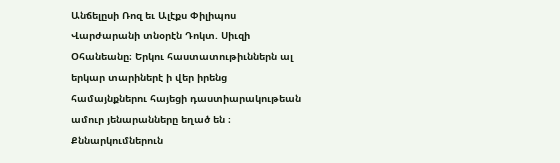Անճելըսի Ռոզ եւ Ալէքս Փիլիպոս Վարժարանի տնօրէն Դոկտ. Սիւզի Օհանեանը։ Երկու հաստատութիւններն ալ երկար տարիներէ ի վեր իրենց համայնքներու հայեցի դաստիարակութեան ամուր յենարանները եղած են ։ Քննարկումներուն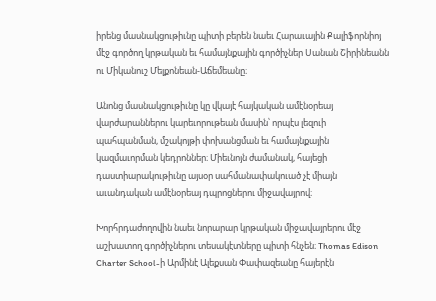իրենց մասնակցութիւնը պիտի բերեն նաեւ Հարաւային Քալիֆորնիոյ մէջ գործող կրթական եւ համայնքային գործիչներ Սանան Շիրինեանն ու Միկանուշ Մելքոնեան-Աճեմեանը։

Անոնց մասնակցութիւնը կը վկայէ հայկական ամէնօրեայ վարժարաններու կարեւորութեան մասին՝ որպէս լեզուի պահպանման, մշակոյթի փոխանցման եւ համայնքային կազմաւորման կեդրոններ։ Միեւնոյն ժամանակ, հայեցի դաստիարակութիւնը այսօր սահմանափակուած չէ միայն աւանդական ամէնօրեայ դպրոցներու միջավայրով։

Խորհրդաժողովին նաեւ նորարար կրթական միջավայրերու մէջ աշխատող գործիչներու տեսակէտները պիտի հնչեն։ Thomas Edison Charter School-ի Արմինէ Ալեքսան Փափազեանը հայերէն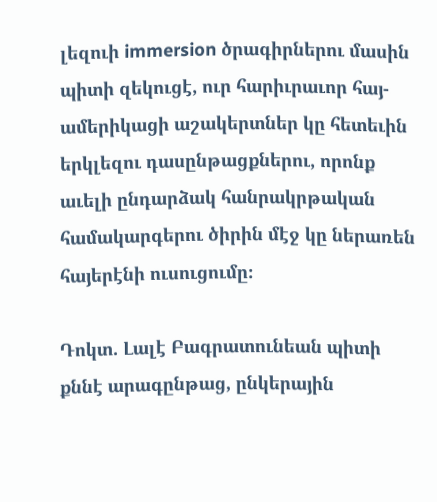լեզուի immersion ծրագիրներու մասին պիտի զեկուցէ, ուր հարիւրաւոր հայ-ամերիկացի աշակերտներ կը հետեւին երկլեզու դասընթացքներու, որոնք աւելի ընդարձակ հանրակրթական համակարգերու ծիրին մէջ կը ներառեն հայերէնի ուսուցումը։

Դոկտ. Լալէ Բագրատունեան պիտի քննէ արագընթաց, ընկերային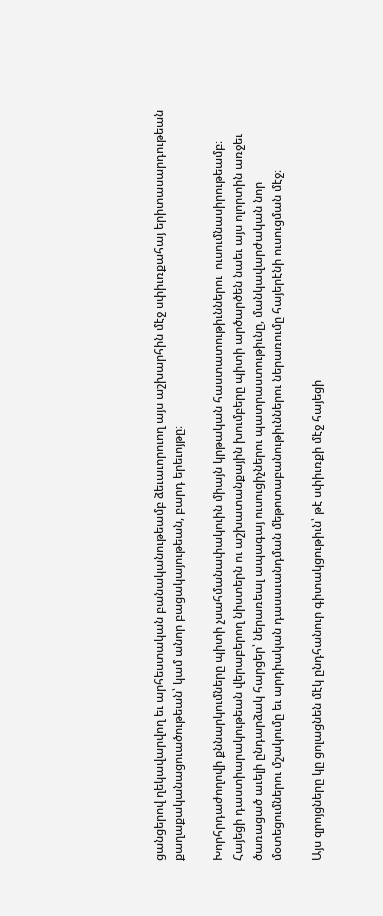ցանցերով ղեկավարվող եւ արհեստական բանականութեամբ ձեւաւորուող այս աշխարհին մէջ սփիւռքահայ երիտասարդութեան քաղաքականացուածութեան՝ կամ անոր բացակայութեան, բարդ երեւոյթը։

Խորհրդաժողովի քննարկումները պիտի չսահմանափակուին միայն կրթական հաստատութիւններու  ուսումնասիրութեամբ։ Հայեցի դաստիարակութեան վերաբերող նիստերն ու աշխատանքային խումբերը պիտի արծարծեն նաեւ այս ոլորտին առջեւ ծառացած աւելի ընդարձակ հարցեր՝ ներառեալ ապագայ ուսուցիչներու պատրաստութիւնը, մանկավարժական նոր մօտեցումներու մշակումը եւ արդիական դասաւանդման մեթոտաբանութիւններու ներառումը հայերէնի ուսուցման մէջ։

Այս զրոյցները կը ցոլացնեն մէկ ընդհանուր գիտակցութիւն՝ թէ սփիւռքի մէջ հայեցի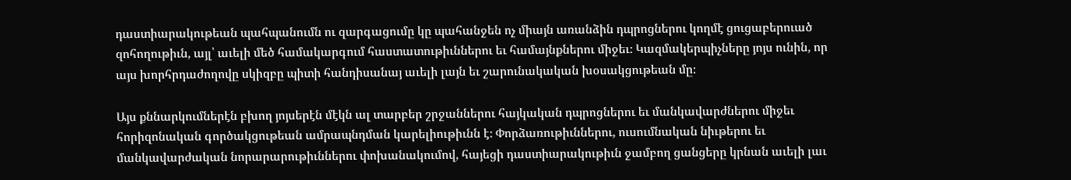դաստիարակութեան պահպանումն ու զարգացումը կը պահանջեն ոչ միայն առանձին դպրոցներու կողմէ ցուցաբերուած զոհողութիւն, այլ՝ աւելի մեծ համակարգում հաստատութիւններու եւ համայնքներու միջեւ։ Կազմակերպիչները յոյս ունին, որ այս խորհրդաժողովը սկիզբը պիտի հանդիսանայ աւելի լայն եւ շարունակական խօսակցութեան մը։

Այս քննարկումներէն բխող յոյսերէն մէկն ալ տարբեր շրջաններու հայկական դպրոցներու եւ մանկավարժներու միջեւ հորիզոնական գործակցութեան ամրապնդման կարելիութիւնն է։ Փորձառութիւններու, ուսումնական նիւթերու եւ մանկավարժական նորարարութիւններու փոխանակումով, հայեցի դաստիարակութիւն ջամբող ցանցերը կրնան աւելի լաւ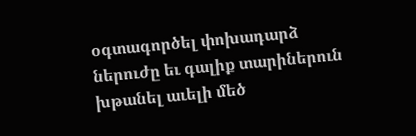օգտագործել փոխադարձ ներուժը եւ գալիք տարիներուն խթանել աւելի մեծ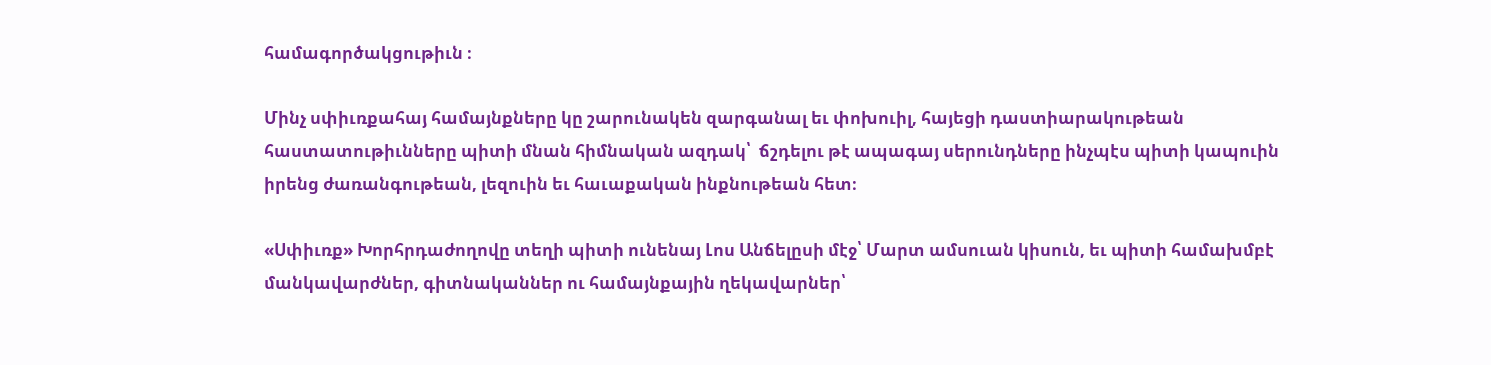համագործակցութիւն ։

Մինչ սփիւռքահայ համայնքները կը շարունակեն զարգանալ եւ փոխուիլ, հայեցի դաստիարակութեան հաստատութիւնները պիտի մնան հիմնական ազդակ՝  ճշդելու թէ ապագայ սերունդները ինչպէս պիտի կապուին իրենց ժառանգութեան, լեզուին եւ հաւաքական ինքնութեան հետ։

«Սփիւռք» Խորհրդաժողովը տեղի պիտի ունենայ Լոս Անճելըսի մէջ՝ Մարտ ամսուան կիսուն, եւ պիտի համախմբէ մանկավարժներ, գիտնականներ ու համայնքային ղեկավարներ՝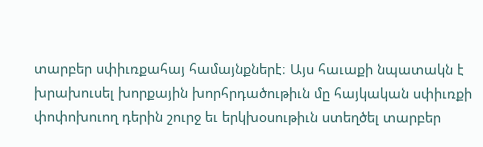տարբեր սփիւռքահայ համայնքներէ։ Այս հաւաքի նպատակն է խրախուսել խորքային խորհրդածութիւն մը հայկական սփիւռքի փոփոխուող դերին շուրջ եւ երկխօսութիւն ստեղծել տարբեր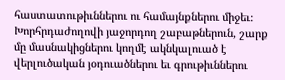հաստատութիւններու ու համայնքներու միջեւ։ Խորհրդաժողովի յաջորդող շաբաթներուն, շարք մը մասնակիցներու կողմէ ակնկալուած է վերլուծական յօդուածներու եւ գրութիւններու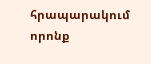հրապարակում որոնք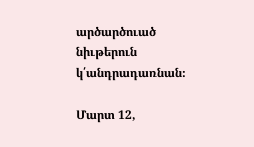արծարծուած նիւթերուն կ՛անդրադառնան։

Մարտ 12,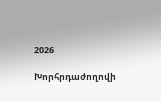2026

Խորհրդաժողովի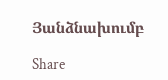Յանձնախումբ

Share